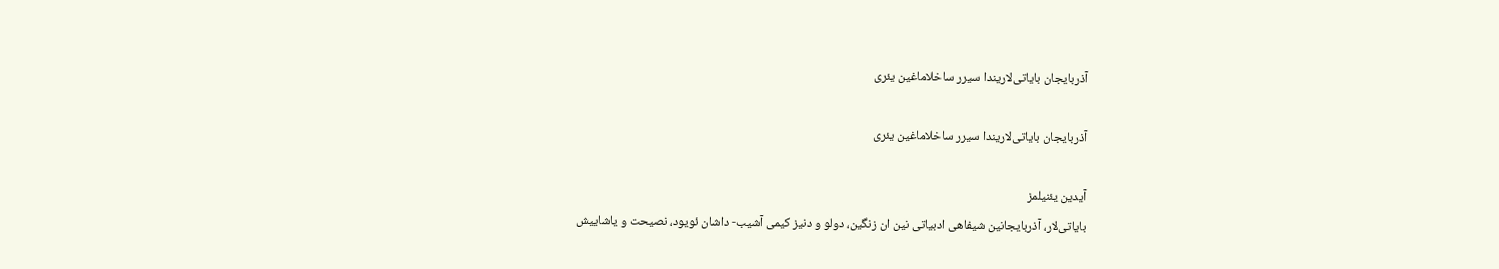آذربایجان بایاتی‌لاریندا سیرر ساخلاماغین یئری

آذربایجان بایاتی‌لاریندا سیرر ساخلاماغین یئری

آیدین یئنیلمز
بایاتی‌لار، آذربایجانین شیفاهی ادبیاتی نین ان زنگین، دولو و دنیز کیمی آشیب- داشان ئویود، نصیحت و یاشاییش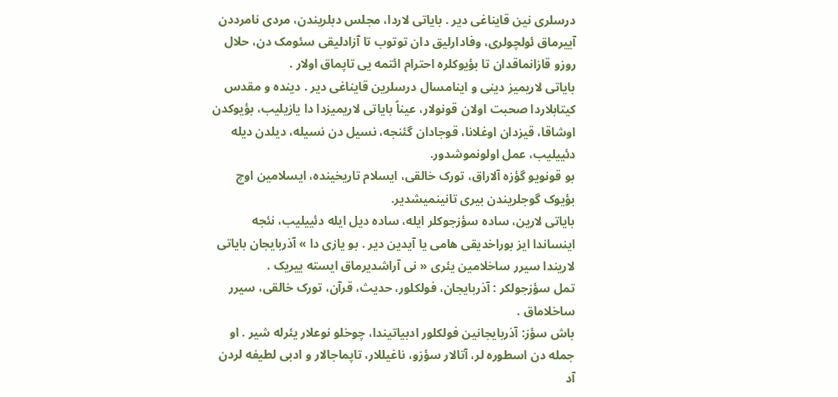درسلری نین قایناغی دیر . بایاتی لاردا، مجلس دبلریندن، مردی نامرددن آییرماق ئولچولری، وفادارلیق دان توتوب تا آزادلیقی سئومک دن، حلال روزو قازانماقدان تا بؤیوکلره احترام ائتمه یی تاپماق اولار .
بایاتی لاریمیز دینی و اینامسال درسلرین قایناغی دیر . دینده و مقدس کیتابلاردا صحبت اولان قونولار، عیناً بایاتی لاریمیزدا دا یازیلیب، بؤیوکدن اوشاقا، قیزدان اوغلانا، قوجادان گئنجه، نسیل دن نسیله، دیلدن دیله دئییلیب، عمل اولونموشدور.
بو قونویو گؤزه آلاراق، تورک خالقی، ایسلام تاریخینده، ایسلامین اوچ بؤیوک گوجلریندن بیری تانینمیشدیر.
بایاتی لارین، ساده سؤزجوکلر ایله، ساده دیل ایله دئییلیب، نئجه اینساندا ایز بوراخدیقی هامی یا آیدین دیر . بو یازی دا » آذربایجان بایاتی لاریندا سیرر ساخلامین یئری « نی آراشدیرماق ایسته ییریک .
تمل سؤزجولکر : آذربایجان، فولکلور، حدیث، قرآن، تورک خالقی، سیرر ساخلاماق .
باش سؤز: آذربایجانین فولکلور ادبیاتیندا، چوخلو نوعلار یئرله شیر . او جمله دن اسطوره لر، آتالار سؤزو، ناغیللار، تاپماجالار و ادبی لطیفه لردن آد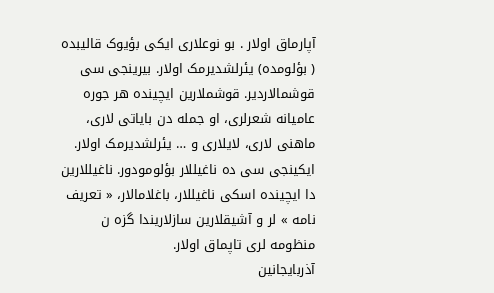آپارماق اولار . بو نوعلاری ایکی بؤیوک قالیبده ( بؤلومده) یئرلشدیرمک اولار. بیرینجی سی قوشمالاردیر. قوشملارین ایچینده هر جوره عامیانه شعرلری، او جمله دن بایاتی لاری، ماهنی لاری، لایلاری و … یئرلشدیرمک اولار. ایکینجی سی ده ناغیللار بؤلومودور. ناغیللارین دا ایچینده اسکی ناغیللار، باغلامالار، « تعریف نامه » لر و آشیقلارین سازلاریندا گزه ن منظومه لری تاپماق اولار.
آذربایجانین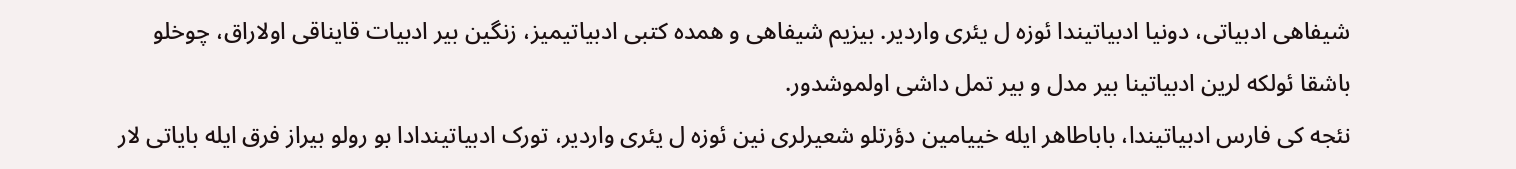شیفاهی ادبیاتی، دونیا ادبیاتیندا ئوزه ل یئری واردیر. بیزیم شیفاهی و همده کتبی ادبیاتیمیز، زنگین بیر ادبیات قایناقی اولاراق، چوخلو باشقا ئولکه لرین ادبیاتینا بیر مدل و بیر تمل داشی اولموشدور.
نئجه کی فارس ادبیاتیندا، باباطاهر ایله خییامین دؤرتلو شعیرلری نین ئوزه ل یئری واردیر، تورک ادبیاتیندادا بو رولو بیراز فرق ایله بایاتی لار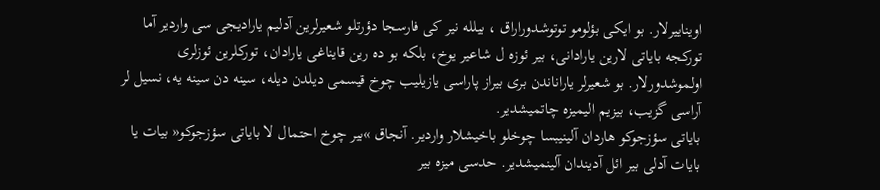اویناییرلار. بو ایکی بؤلومو توتوشدوراراق ، بیلله نیر کی فارسجا دؤرتلو شعیرلرین آدلیم یارادیجی سی واردیر آما تورکجه بایاتی لارین یارادانی، بیر ئوزه ل شاعیر یوخ، بلکه بو ده رین قایناغی یارادان، تورکلرین ئوزلری اولموشدورلار. بو شعیرلر یاراناندن بری بیراز پاراسی یازیلیب چوخ قیسمی دیلدن دیله، سینه دن سینه یه، نسیل لر آراسی گزیب، بیزیم الیمیزه چاتمیشدیر.
بایاتی سؤزجوکو هاردان آلینیبسا چوخلو باخیشلار واردیر. آنجاق »بیر چوخ احتمال لا بایاتی سؤزجوکو« بیات یا بایات آدلی بیر ائل آدیندان آلینمیشدیر. حدسی میزه بیر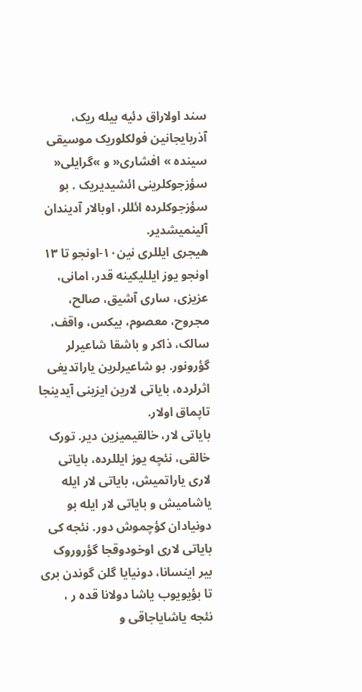سند اولاراق دئیه بیله ریک، آذربایجانین فولکلوریک موسیقی سینده » افشاری« و »گرایلی« سؤزجوکلرینی ائشیدیریک . بو سؤزجوکلرده ائللر، اوبالار آدیندان آلینمیشدیر.
هیجری ایللری نین۱۰-اونجو تا ۱۳ اونجو یوز ایللیکینه قدر، امانی، عزیزی، ساری آشیق، صالح، مجروح، معصوم، بیکس، واقف، سالک، ذاکر و باشقا شاعیرلر گؤرونور. بو شاعیرلرین یاراتدیغی اثرلرده، بایاتی لارین ایزینی آیدینجا تاپماق اولار.
بایاتی لار، خالقیمیزین دیر. تورک خالقی، نئچه یوز ایللرده، بایاتی لاری یاراتمیش، بایاتی لار ایله یاشامیش و بایاتی لار ایله بو دونیادان کؤچموش دور. نئجه کی بایاتی لاری اوخودوقجا گؤروروک بیر اینسانا، دونیایا گلن گوندن بری تا بؤیویوب یاشا دولانا قده ر ، نئجه یاشایاجاقی و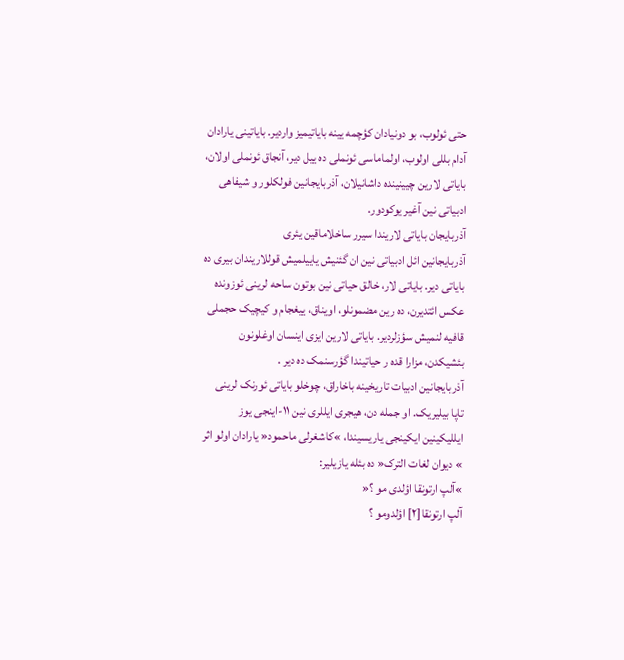حتی ئولوب، بو دونیادان کؤچمه یینه بایاتیمیز واردیر. بایاتینی یارادان آدام بللی اولوب، اولماماسی ئونملی ده ییل دیر، آنجاق ئونملی اولان، بایاتی لارین چیینینده داشانیلان، آذربایجانین فولکلور و شیفاهی ادبیاتی نین آغیر یوکودور.
آذربایجان بایاتی لاریندا سیرر ساخلاماقین یئری
آذربایجانین ائل ادبیاتی نین ان گئنیش یاییلمیش قوللاریندان بیری ده بایاتی دیر. بایاتی لار، خالق حیاتی نین بوتون ساحه لرینی ئوزونده عکس ائتدیرن، ده رین مضمونلو، اویناق، ییغجام و کیچیک حجملی قافیه لنمیش سؤزلردیر. بایاتی لارین ایزی اینسان اوغلونون بئشیکدن، مزارا قده ر حیاتیندا گؤرسنمک ده دیر .
آذربایجانین ادبیات تاریخینه باخاراق، چوخلو بایاتی ئورنک لرینی تاپا بیلیریک. او جمله دن، هیجری ایللری نین ۱۱-اینجی یوز ایللیکینین ایکینجی یاریسیندا، »کاشغرلی ماحمود« یارادان اولو اثر » دیوان لغات الترک« ده بئله یازیلیر:
»آلپ ارتونقا اؤلدی مو ؟«
آلپ ارتونقا[۲] اؤلدومو ؟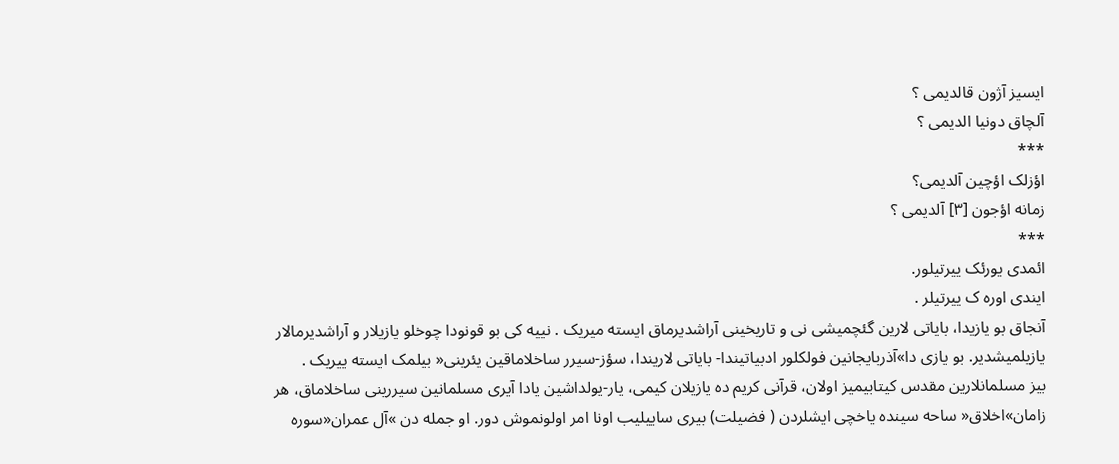ایسیز آژون قالدیمی ؟
آلچاق دونیا الدیمی ؟
***
اؤزلک اؤچین آلدیمی؟
زمانه اؤجون [۳] آلدیمی ؟
***
ائمدی یورئک ییرتیلور.
ایندی اوره ک ییرتیلر .
آنجاق بو یازیدا، بایاتی لارین گئچمیشی نی و تاریخینی آراشدیرماق ایسته میریک . نییه کی بو قونودا چوخلو یازیلار و آراشدیرمالار یازیلمیشدیر. بو یازی دا»آذربایجانین فولکلور ادبیاتیندا- بایاتی لاریندا، سؤز-سیرر ساخلاماقین یئرینی« بیلمک ایسته ییریک .
بیز مسلمانلارین مقدس کیتابیمیز اولان، قرآنی کریم ده یازیلان کیمی، یار-یولداشین یادا آیری مسلمانین سیررینی ساخلاماق، هر زامان»اخلاق« ساحه سینده یاخچی ایشلردن ( فضیلت) بیری ساییلیب اونا امر اولونموش دور. او جمله دن »آل عمران«سوره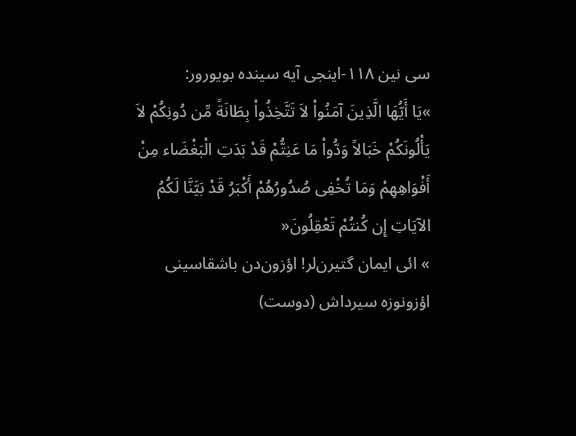سی نین ۱۱۸-اینجی آیه سینده بویورور:
»یَا أَیُّهَا الَّذِینَ آمَنُواْ لاَ تَتَّخِذُواْ بِطَانَةً مِّن دُونِکُمْ لاَ یَأْلُونَکُمْ خَبَالاً وَدُّواْ مَا عَنِتُّمْ قَدْ بَدَتِ الْبَغْضَاء مِنْ أَفْوَاهِهِمْ وَمَا تُخْفِی صُدُورُهُمْ أَکْبَرُ قَدْ بَیَّنَّا لَکُمُ الآیَاتِ إِن کُنتُمْ تَعْقِلُونَ«
» ائی ایمان گتیرن‌لر! اؤزون‌دن باشقاسینی اؤزونوزه سیرداش (دوست)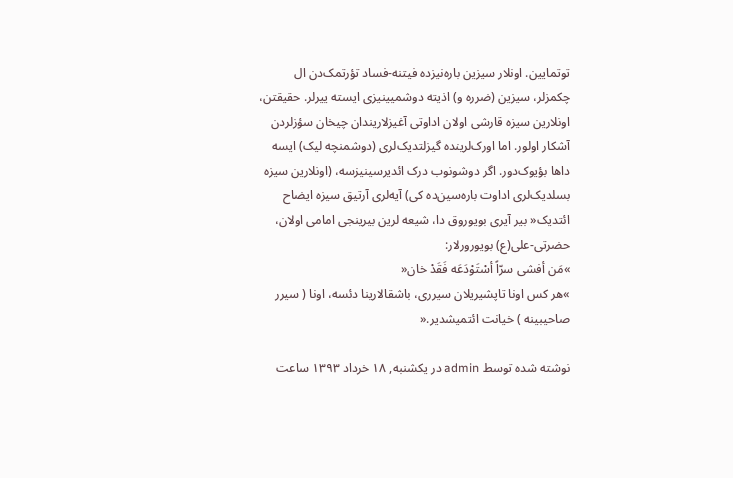توتمایین. اونلار سیزین باره‌نیزده فیتنه-فساد تؤرتمک‌دن ال چکمزلر، سیزین (ضرره و) اذیته دوشمیینیزی ایسته ییرلر. حقیقتن، اونلارین سیزه قارشی اولان اداوتی آغیزلاریندان‌ چیخان سؤزلردن آشکار اولور. اما اورک‌لرینده گیزلتدیک‌لری (دوشمنچه ‌لیک) ایسه داها بؤیوک‌دور. اگر دوشونوب درک ائدیرسینیزسه، (اونلارین سیزه بسلدیک‌لری اداوت باره‌سین‌ده کی) آیه‌لری آرتیق سیزه ایضاح ائتدیک« بیر آیری بویوروق دا، شیعه لرین بیرینجی امامی اولان، حضرتی-علی(ع) بویورورلار:
»مَن أفشی سرّاً أسْتَوْدَعَه فَقَدْ خان«
»هر کس اونا تاپشیریلان سیرری، باشقالارینا دئسه، اونا ( سیرر صاحیبینه ) خیانت ائتمیشدیر.«

نوشته شده توسط admin در یکشنبه, ۱۸ خرداد ۱۳۹۳ ساعت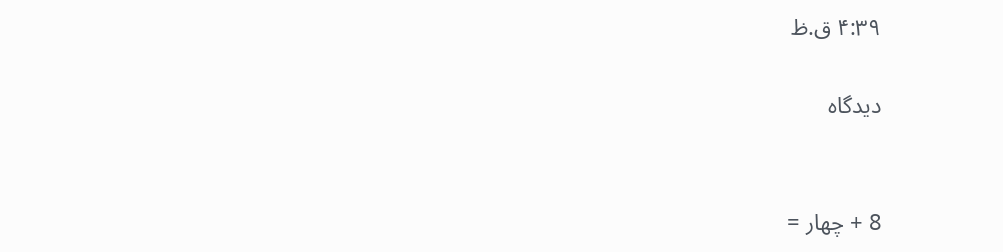۴:۳۹ ق.ظ

دیدگاه


8 + چهار =